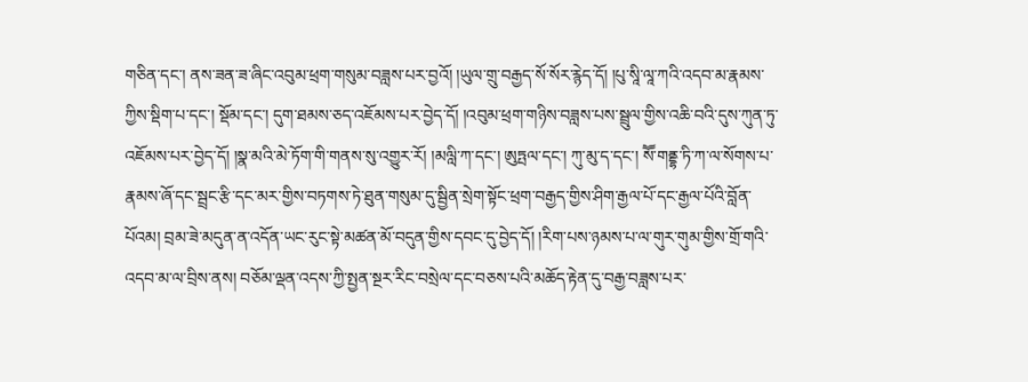གཅིན་དང་། ནས་ཟན་ཟ་ཞིང་འབུམ་ཕྲག་གསུམ་བཟླས་པར་བྱའོ། །ཡུལ་གྲུ་བརྒྱད་སོ་སོར་རྙེད་དོ། །པུ་སཱི་ལཱ་ཀའི་འདབ་མ་རྣམས་ཀྱིས་སྡིག་པ་དང་། སྡོམ་དང་། དུག་ཐམས་ཅད་འཇོམས་པར་བྱེད་དོ། །འབུམ་ཕྲག་གཉིས་བཟླས་པས་སྦྲུལ་གྱིས་འཆི་བའི་དུས་ཀུན་ཏུ་འཇོམས་པར་བྱེད་དོ། །སྣ་མའི་མེ་ཏོག་གི་གནས་སུ་འགྱུར་རོ། །མལླི་ཀ་དང་། ཨུཏྤལ་དང་། ཀུ་མུ་ད་དང་། སཽ་གནྡྷ་ཏི་ཀ་ལ་སོགས་པ་རྣམས་ཞོ་དང་སྦྲང་རྩི་དང་མར་གྱིས་བཏགས་ཏེ་ཐུན་གསུམ་དུ་སྦྱིན་སྲེག་སྟོང་ཕྲག་བརྒྱད་གྱིས་ཤིག་རྒྱལ་པོ་དང་རྒྱལ་པོའི་བློན་པོའམ། བྲམ་ཟེ་མདུན་ན་འདོན་ཡང་རུང་སྟེ་མཚན་མོ་བདུན་གྱིས་དབང་དུ་བྱེད་དོ། །རིག་པས་ཉམས་པ་ལ་གུར་གུམ་གྱིས་གྲོ་གའི་འདབ་མ་ལ་བྲིས་ནས། བཅོམ་ལྡན་འདས་ཀྱི་སྤྱན་སྔཪ་རིང་བསྲེལ་དང་བཅས་པའི་མཆོད་རྟེན་དུ་བརྒྱ་བཟླས་པར་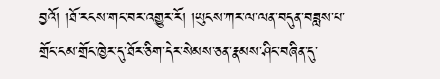བྱའོ། །ཐོ་རངས་གང་བར་འགྱུར་རོ། །ཡུངས་ཀར་ལ་ལན་བདུན་བཟླས་པ་གྲོང་ངམ་གྲོང་ཁྱེར་དུ་ཐོར་ཅིག་དེར་སེམས་ཅན་རྣམས་ཤིང་བཞིན་དུ་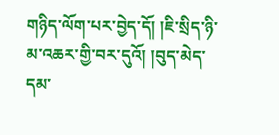གཉིད་ལོག་པར་བྱེད་དོ། །ཇི་སྲིད་ཉི་མ་འཆར་གྱི་བར་དུའོ། །བུད་མེད་དམ་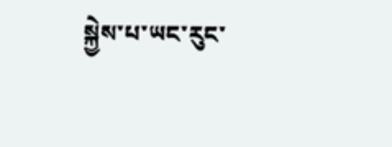སྐྱེས་པ་ཡང་རུང་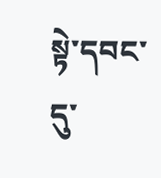སྟེ་དབང་དུ་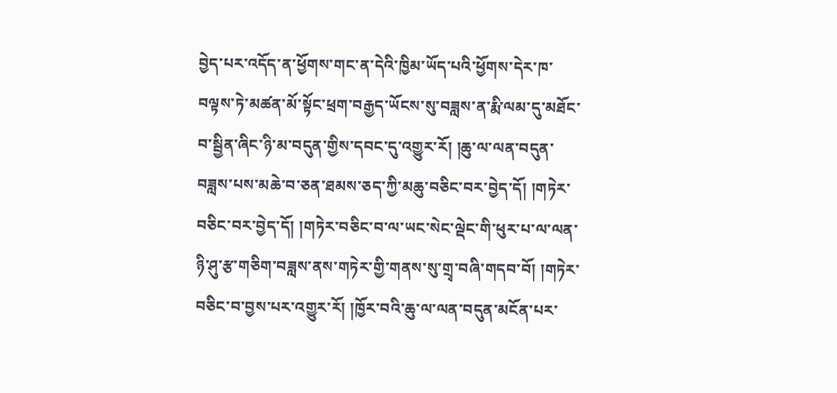བྱེད་པར་འདོད་ན་ཕྱོགས་གང་ན་དེའི་ཁྱིམ་ཡོད་པའི་ཕྱོགས་དེར་ཁ་བལྟས་ཏེ་མཚན་མོ་སྟོང་ཕྲག་བརྒྱད་ཡོངས་སུ་བཟླས་ན་རྨི་ལམ་དུ་མཐོང་བ་སྦྱིན་ཞིང་ཉི་མ་བདུན་གྱིས་དབང་དུ་འགྱུར་རོ། །ཆུ་ལ་ལན་བདུན་བཟླས་པས་མཆེ་བ་ཅན་ཐམས་ཅད་ཀྱི་མཆུ་བཅིང་བར་བྱེད་དོ། །གཏེར་བཅིང་བར་བྱེད་དོ། །གཏེར་བཅིང་བ་ལ་ཡང་སེང་ལྡེང་གི་ཕུར་པ་ལ་ལན་ཉི་ཤུ་རྩ་གཅིག་བཟླས་ནས་གཏེར་གྱི་གནས་སུ་གྲྭ་བཞི་གདབ་བོ། །གཏེར་བཅིང་བ་བྱས་པར་འགྱུར་རོ། །ཁྱོར་བའི་ཆུ་ལ་ལན་བདུན་མངོན་པར་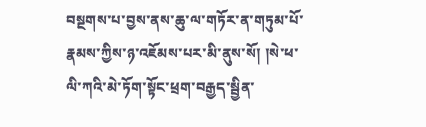བསྔགས་པ་བྱས་ནས་ཆུ་ལ་གཏོར་ན་གཏུམ་པོ་རྣམས་ཀྱིས་ཉ་འཇོམས་པར་མི་ནུས་སོ། །སེ་ཕ་ལི་ཀའི་མེ་ཏོག་སྟོང་ཕྲག་བརྒྱད་སྦྱིན་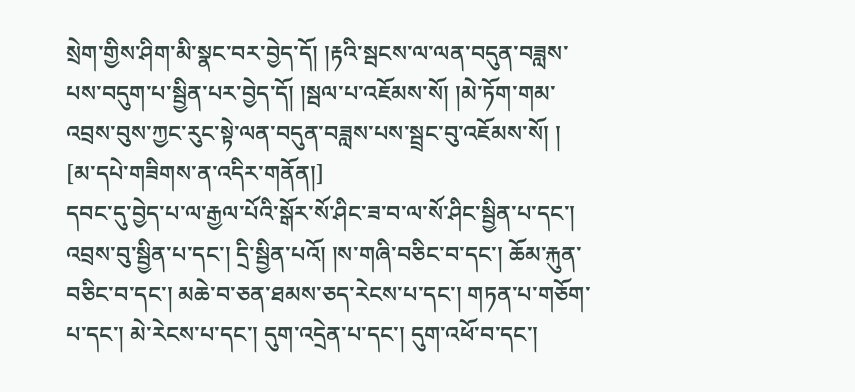སྲེག་གྱིས་ཤིག་མི་སྣང་བར་བྱེད་དོ། །རྟའི་སྦངས་ལ་ལན་བདུན་བཟླས་པས་བདུག་པ་སྦྱིན་པར་བྱེད་དོ། །སྦལ་པ་འཇོམས་སོ། །མེ་ཏོག་གམ་འབྲས་བུས་ཀྱང་རུང་སྟེ་ལན་བདུན་བཟླས་པས་སྦྲང་བུ་འཇོམས་སོ། །
[མ་དཔེ་གཟིགས་ན་འདིར་གནོན།]
དབང་དུ་བྱེད་པ་ལ་རྒྱལ་པོའི་སྒོར་སོ་ཤིང་ཟ་བ་ལ་སོ་ཤིང་སྦྱིན་པ་དང་། འབྲས་བུ་སྦྱིན་པ་དང་། དྲི་སྦྱིན་པའོ། །ས་གཞི་བཅིང་བ་དང་། ཆོམ་རྐུན་བཅིང་བ་དང་། མཆེ་བ་ཅན་ཐམས་ཅད་རེངས་པ་དང་། གཏན་པ་གཅོག་པ་དང་། མེ་རེངས་པ་དང་། དུག་འདྲེན་པ་དང་། དུག་འཕོ་བ་དང་།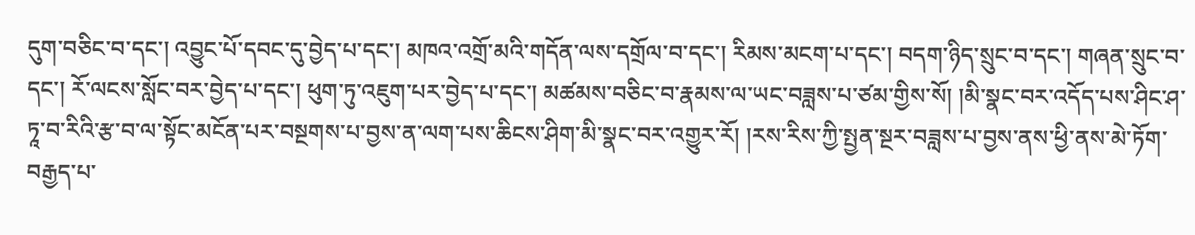དུག་བཅིང་བ་དང་། འབྱུང་པོ་དབང་དུ་བྱེད་པ་དང་། མཁའ་འགྲོ་མའི་གདོན་ལས་དགྲོལ་བ་དང་། རིམས་མངག་པ་དང་། བདག་ཉིད་སྲུང་བ་དང་། གཞན་སྲུང་བ་དང་། རོ་ལངས་སློང་བར་བྱེད་པ་དང་། ཕུག་ཏུ་འཇུག་པར་བྱེད་པ་དང་། མཚམས་བཅིང་བ་རྣམས་ལ་ཡང་བཟླས་པ་ཙམ་གྱིས་སོ། །མི་སྣང་བར་འདོད་པས་ཤིང་ཤ་ཏཱ་བ་རིའི་རྩ་བ་ལ་སྟོང་མངོན་པར་བསྔགས་པ་བྱས་ན་ལག་པས་ཆིངས་ཤིག་མི་སྣང་བར་འགྱུར་རོ། །རས་རིས་ཀྱི་སྤྱན་སྔར་བཟླས་པ་བྱས་ནས་ཕྱི་ནས་མེ་ཏོག་བརྒྱད་པ་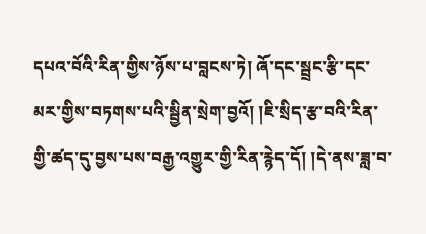དཔའ་བོའི་རིན་གྱིས་ཉོས་པ་བླངས་ཏེ། ཞོ་དང་སྦྲང་རྩི་དང་མར་གྱིས་བཏགས་པའི་སྦྱིན་སྲེག་བྱའོ། །ཇི་སྲིད་རྩ་བའི་རིན་གྱི་ཚད་དུ་བྱས་པས་བརྒྱ་འགྱུར་གྱི་རིན་རྙེད་དོ། །དེ་ནས་ཟླ་བ་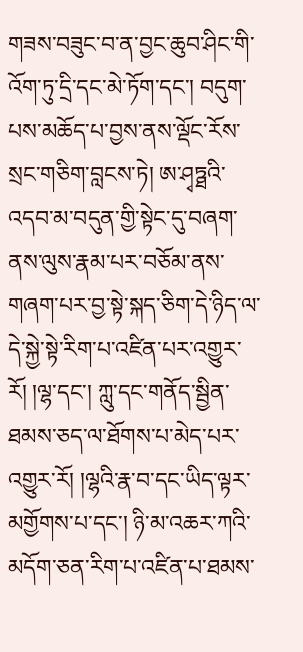གཟས་བཟུང་བ་ན་བྱང་ཆུབ་ཤིང་གི་འོག་ཏུ་དྲི་དང་མེ་ཏོག་དང་། བདུག་པས་མཆོད་པ་བྱས་ནས་ལྡོང་རོས་སྲང་གཅིག་བླངས་ཏེ། ཨ་ཤྭཏྠའི་འདབ་མ་བདུན་གྱི་སྟེང་དུ་བཞག་ནས་ལུས་རྣམ་པར་བཅོམ་ནས་གཞག་པར་བྱ་སྟེ་སྐད་ཅིག་དེ་ཉིད་ལ་དེ་སྐྱེ་སྟེ་རིག་པ་འཛིན་པར་འགྱུར་རོ། །ལྷ་དང་། ཀླུ་དང་གནོད་སྦྱིན་ཐམས་ཅད་ལ་ཐོགས་པ་མེད་པར་འགྱུར་རོ། །ལྷའི་རྣ་བ་དང་ཡིད་ལྟར་མགྱོགས་པ་དང་། ཉི་མ་འཆར་ཀའི་མདོག་ཅན་རིག་པ་འཛིན་པ་ཐམས་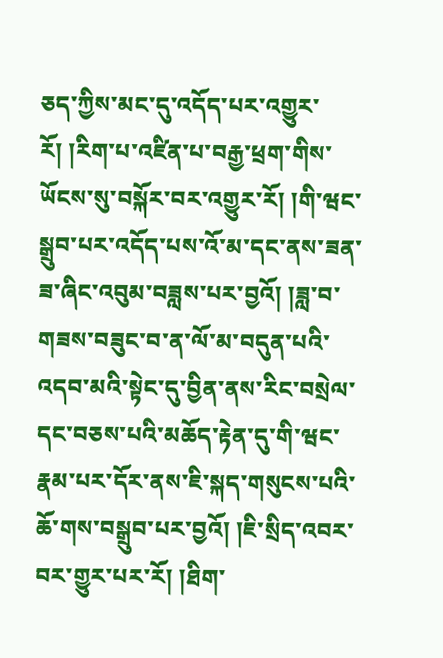ཅད་ཀྱིས་མང་དུ་འདོད་པར་འགྱུར་རོ། །རིག་པ་འཛིན་པ་བརྒྱ་ཕྲག་གིས་ཡོངས་སུ་བསྐོར་བར་འགྱུར་རོ། །གི་ཝང་སྒྲུབ་པར་འདོད་པས་འོ་མ་དང་ནས་ཟན་ཟ་ཞིང་འབུམ་བཟླས་པར་བྱའོ། །ཟླ་བ་གཟས་བཟུང་བ་ན་ལོ་མ་བདུན་པའི་འདབ་མའི་སྟེང་དུ་བྱིན་ནས་རིང་བསྲེལ་དང་བཅས་པའི་མཆོད་རྟེན་དུ་གི་ཝང་རྣམ་པར་དོར་ནས་ཇི་སྐད་གསུངས་པའི་ཆོ་གས་བསྒྲུབ་པར་བྱའོ། །ཇི་སྲིད་འབར་བར་གྱུར་པར་རོ། །ཐིག་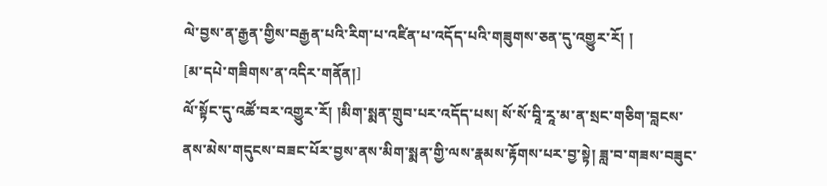ལེ་བྱས་ན་རྒྱན་གྱིས་བརྒྱན་པའི་རིག་པ་འཛིན་པ་འདོད་པའི་གཟུགས་ཅན་དུ་འགྱུར་རོ། །
[མ་དཔེ་གཟིགས་ན་འདིར་གནོན།]
ལོ་སྟོང་དུ་འཚོ་བར་འགྱུར་རོ། །མིག་སྨན་གྲུབ་པར་འདོད་པས། སོ་སོ་བཱི་རཱ་མ་ན་སྲང་གཅིག་བླངས་ནས་མེས་གདུངས་བཟང་པོར་བྱས་ནས་མིག་སྨན་གྱི་ལས་རྣམས་རྟོགས་པར་བྱ་སྟེ། ཟླ་བ་གཟས་བཟུང་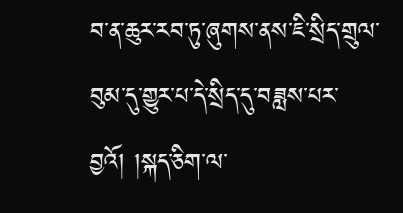བ་ན་ཆུར་རབ་ཏུ་ཞུགས་ནས་ཇི་སྲིད་གྲུལ་བུམ་དུ་གྱུར་པ་དེ་སྲིད་དུ་བཟླས་པར་བྱའོ། །སྐད་ཅིག་ལ་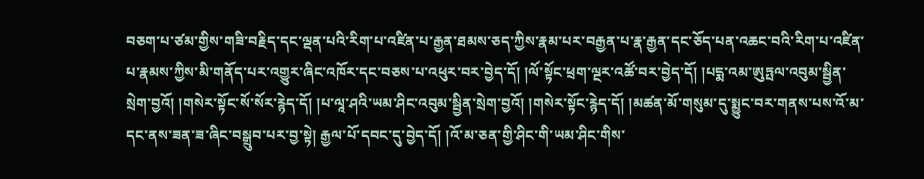བཅག་པ་ཙམ་གྱིས་གཟི་བརྗིད་དང་ལྡན་པའི་རིག་པ་འཛིན་པ་རྒྱན་ཐམས་ཅད་ཀྱིས་རྣམ་པར་བརྒྱན་པ་རྣ་རྒྱན་དང་ཅོད་པན་འཆང་བའི་རིག་པ་འཛིན་པ་རྣམས་ཀྱིས་མི་གནོད་པར་འགྱུར་ཞིང་འཁོར་དང་བཅས་པ་འཕུར་བར་བྱེད་དོ། །ལོ་སྟོང་ཕྲག་ལྔར་འཚོ་བར་བྱེད་དོ། །པདྨ་འམ་ཨུཏྤལ་འབུམ་སྦྱིན་སྲེག་བྱའོ། །གསེར་སྟོང་སོ་སོར་རྙེད་དོ། །པ་ལཱ་ཤའི་ཡམ་ཤིང་འབུམ་སྦྱིན་སྲེག་བྱའོ། །གསེར་སྟོང་རྙེད་དོ། །མཚན་མོ་གསུམ་དུ་སྨྱུང་བར་གནས་པས་འོ་མ་དང་ནས་ཟན་ཟ་ཞིང་བསྒྲུབ་པར་བྱ་སྟེ། རྒྱལ་པོ་དབང་དུ་བྱེད་དོ། །འོ་མ་ཅན་གྱི་ཤིང་གི་ཡམ་ཤིང་གིས་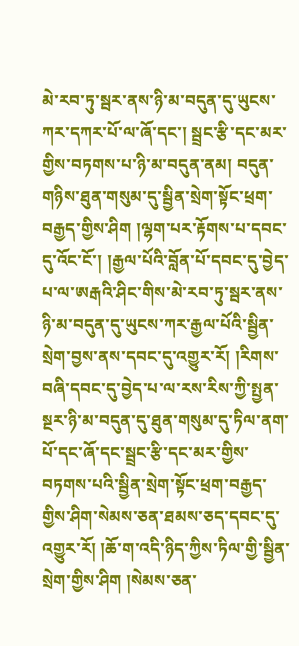མེ་རབ་ཏུ་སྦར་ནས་ཉི་མ་བདུན་དུ་ཡུངས་ཀར་དཀར་པོ་ལ་ཞོ་དང་། སྦྲང་རྩི་དང་མར་གྱིས་བཏགས་པ་ཉི་མ་བདུན་ནམ། བདུན་གཉིས་ཐུན་གསུམ་དུ་སྦྱིན་སྲེག་སྟོང་ཕྲག་བརྒྱད་གྱིས་ཤིག །ལྷག་པར་རྟོགས་པ་དབང་དུ་འོང་ངོ་། །རྒྱལ་པོའི་བློན་པོ་དབང་དུ་བྱེད་པ་ལ་ཨརྒའི་ཤིང་གིས་མེ་རབ་ཏུ་སྦར་ནས་ཉི་མ་བདུན་དུ་ཡུངས་ཀར་རྒྱལ་པོའི་སྦྱིན་སྲེག་བྱས་ནས་དབང་དུ་འགྱུར་རོ། །རིགས་བཞི་དབང་དུ་བྱེད་པ་ལ་རས་རིས་ཀྱི་སྤྱན་སྔར་ཉི་མ་བདུན་དུ་ཐུན་གསུམ་དུ་ཏིལ་ནག་པོ་དང་ཞོ་དང་སྦྲང་རྩི་དང་མར་གྱིས་བཏགས་པའི་སྦྱིན་སྲེག་སྟོང་ཕྲག་བརྒྱད་གྱིས་ཤིག་སེམས་ཅན་ཐམས་ཅད་དབང་དུ་འགྱུར་རོ། །ཆོ་ག་འདི་ཉིད་ཀྱིས་ཏིལ་གྱི་སྦྱིན་སྲེག་གྱིས་ཤིག །སེམས་ཅན་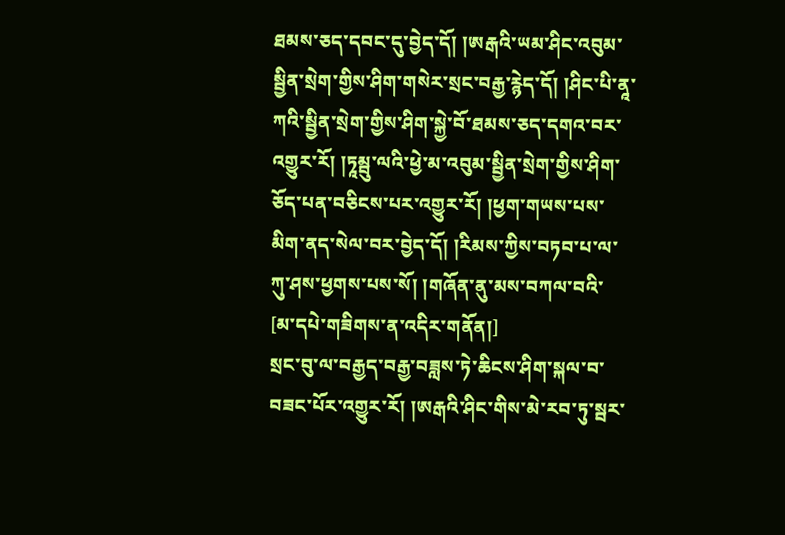ཐམས་ཅད་དབང་དུ་བྱེད་དོ། །ཨརྒའི་ཡམ་ཤིང་འབུམ་སྦྱིན་སྲེག་གྱིས་ཤིག་གསེར་སྲང་བརྒྱ་རྙེད་དོ། །ཤིང་པི་ནཱ་ཀའི་སྦྱིན་སྲེག་གྱིས་ཤིག་སྐྱེ་བོ་ཐམས་ཅད་དགའ་བར་འགྱུར་རོ། །ཏཱམྦུ་ལའི་ཕྱེ་མ་འབུམ་སྦྱིན་སྲེག་གྱིས་ཤིག་ཅོད་པན་བཅིངས་པར་འགྱུར་རོ། །ཕྱག་གཡས་པས་མིག་ནད་སེལ་བར་བྱེད་དོ། །རིམས་ཀྱིས་བཏབ་པ་ལ་ཀུ་ཤས་ཕྱགས་པས་སོ། །གཞོན་ནུ་མས་བཀལ་བའི་
[མ་དཔེ་གཟིགས་ན་འདིར་གནོན།]
སྲང་བུ་ལ་བརྒྱད་བརྒྱ་བཟླས་ཏེ་ཆིངས་ཤིག་སྐལ་བ་བཟང་པོར་འགྱུར་རོ། །ཨརྒའི་ཤིང་གིས་མེ་རབ་ཏུ་སྦར་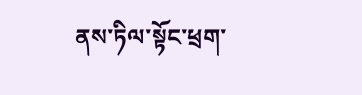ནས་ཏིལ་སྟོང་ཕྲག་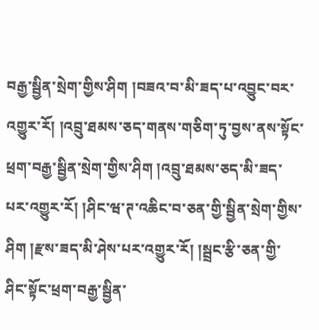བརྒྱ་སྦྱིན་སྲེག་གྱིས་ཤིག །བཟའ་བ་མི་ཟད་པ་འབྱུང་བར་འགྱུར་རོ། །འབྲུ་ཐམས་ཅད་གནས་གཅིག་ཏུ་བྱས་ནས་སྟོང་ཕྲག་བརྒྱ་སྦྱིན་སྲེག་གྱིས་ཤིག །འབྲུ་ཐམས་ཅད་མི་ཟད་པར་འགྱུར་རོ། །ཤིང་ཝ་ཊ་འཆིང་བ་ཅན་གྱི་སྦྱིན་སྲེག་གྱིས་ཤིག །རྫས་ཟད་མི་ཤེས་པར་འགྱུར་རོ། །སྦྲང་རྩི་ཅན་གྱི་ཤིང་སྟོང་ཕྲག་བརྒྱ་སྦྱིན་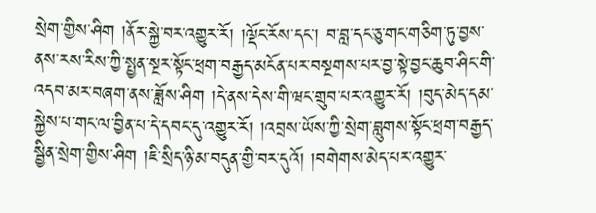སྲེག་གྱིས་ཤིག །ནོར་སྐྱེ་བར་འགྱུར་རོ། །ལྡོང་རོས་དང་། བ་བླ་དང་ཅུ་གང་གཅིག་ཏུ་བྱས་ནས་རས་རིས་ཀྱི་སྤྱན་སྔར་སྟོང་ཕྲག་བརྒྱད་མངོན་པར་བསྔགས་པར་བྱ་སྟེ་བྱང་ཆུབ་ཤིང་གི་འདབ་མར་བཞག་ནས་ཟློས་ཤིག །དེ་ནས་དེས་གི་ཝང་གྲུབ་པར་འགྱུར་རོ། །བུད་མེད་དམ་སྐྱེས་པ་གང་ལ་བྱིན་པ་དེ་དབང་དུ་འགྱུར་རོ། །འབྲས་ཡོས་ཀྱི་སྲེག་བླུགས་སྟོང་ཕྲག་བརྒྱད་སྦྱིན་སྲེག་གྱིས་ཤིག །ཇི་སྲིད་ཉི་མ་བདུན་གྱི་བར་དུའོ། །བགེགས་མེད་པར་འགྱུར་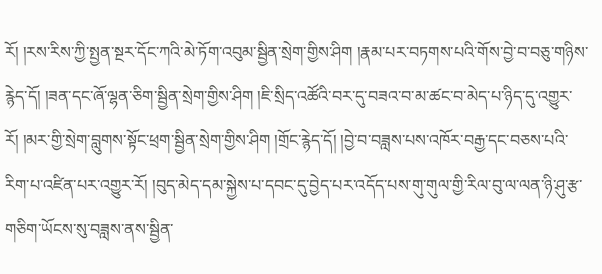རོ། །རས་རིས་ཀྱི་སྤྱན་སྔར་དོང་ཀའི་མེ་ཏོག་འབུམ་སྦྱིན་སྲེག་གྱིས་ཤིག །རྣམ་པར་བཏགས་པའི་གོས་བྱེ་བ་བཅུ་གཉིས་རྙེད་དོ། །ཟན་དང་ཞོ་ལྷན་ཅིག་སྦྱིན་སྲེག་གྱིས་ཤིག །ཇི་སྲིད་འཚོའི་བར་དུ་བཟའ་བ་མ་ཚང་བ་མེད་པ་ཉིད་དུ་འགྱུར་རོ། །མར་གྱི་སྲེག་བླུགས་སྟོང་ཕྲག་སྦྱིན་སྲེག་གྱིས་ཤིག །གྲོང་རྙེད་དོ། །བྱེ་བ་བཟླས་པས་འཁོར་བརྒྱ་དང་བཅས་པའི་རིག་པ་འཛིན་པར་འགྱུར་རོ། །བུད་མེད་དམ་སྐྱེས་པ་དབང་དུ་བྱེད་པར་འདོད་པས་གུ་གུལ་གྱི་རིལ་བུ་ལ་ལན་ཉི་ཤུ་རྩ་གཅིག་ཡོངས་སུ་བཟླས་ནས་སྦྱིན་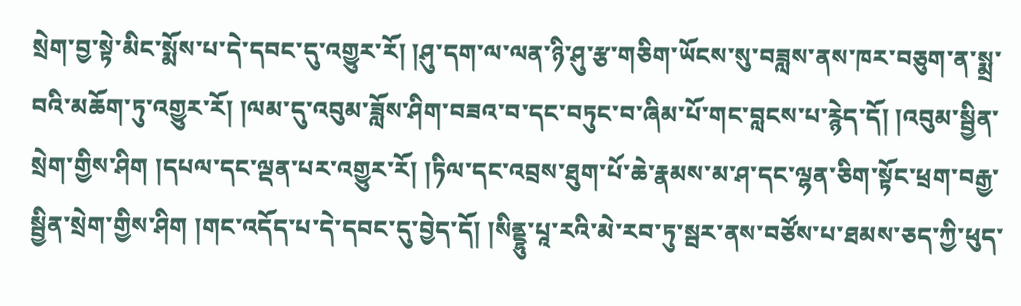སྲེག་བྱ་སྟེ་མིང་སྨོས་པ་དེ་དབང་དུ་འགྱུར་རོ། །ཤུ་དག་ལ་ལན་ཉི་ཤུ་རྩ་གཅིག་ཡོངས་སུ་བཟླས་ནས་ཁར་བཅུག་ན་སྨྲ་བའི་མཆོག་ཏུ་འགྱུར་རོ། །ལམ་དུ་འབུམ་ཟློས་ཤིག་བཟའ་བ་དང་བཏུང་བ་ཞིམ་པོ་གང་བླངས་པ་རྙེད་དོ། །འབུམ་སྦྱིན་སྲེག་གྱིས་ཤིག །དཔལ་དང་ལྡན་པར་འགྱུར་རོ། །ཏིལ་དང་འབྲས་ཐུག་པོ་ཆེ་རྣམས་མ་ཤ་དང་ལྷན་ཅིག་སྟོང་ཕྲག་བརྒྱ་སྦྱིན་སྲེག་གྱིས་ཤིག །གང་འདོད་པ་དེ་དབང་དུ་བྱེད་དོ། །སིནྡྷུ་པཱ་རའི་མེ་རབ་ཏུ་སྦར་ནས་བཙོས་པ་ཐམས་ཅད་ཀྱི་ཕུད་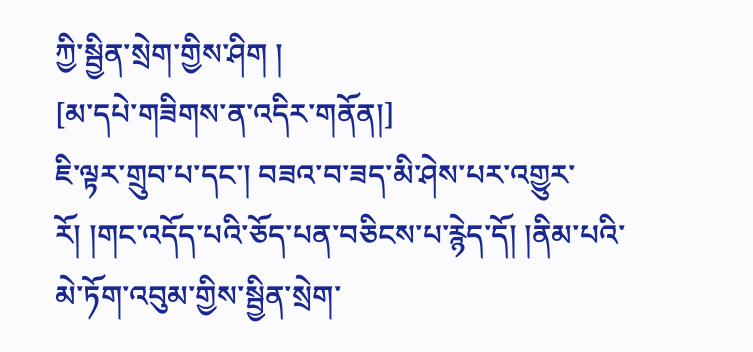ཀྱི་སྦྱིན་སྲེག་གྱིས་ཤིག །
[མ་དཔེ་གཟིགས་ན་འདིར་གནོན།]
ཇི་ལྟར་གྲུབ་པ་དང་། བཟའ་བ་ཟད་མི་ཤེས་པར་འགྱུར་རོ། །གང་འདོད་པའི་ཅོད་པན་བཅིངས་པ་རྙེད་དོ། །ནིམ་པའི་མེ་ཏོག་འབུམ་གྱིས་སྦྱིན་སྲེག་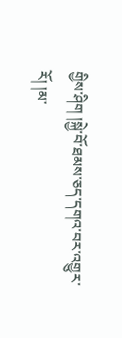གྱིས་ཤིག །སྐྱེ་བོ་ཐམས་ཅད་དགའ་བར་འགྱུར་རོ། །མ་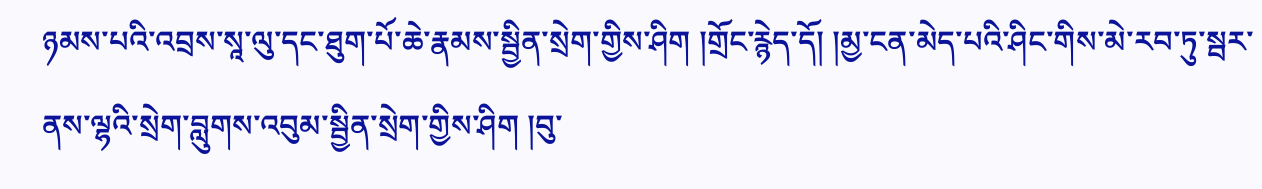ཉམས་པའི་འབྲས་སཱ་ལུ་དང་ཐུག་པོ་ཆེ་རྣམས་སྦྱིན་སྲེག་གྱིས་ཤིག །གྲོང་རྙེད་དོ། །མྱ་ངན་མེད་པའི་ཤིང་གིས་མེ་རབ་ཏུ་སྦར་ནས་ལྷའི་སྲེག་བླུགས་འབུམ་སྦྱིན་སྲེག་གྱིས་ཤིག །བུ་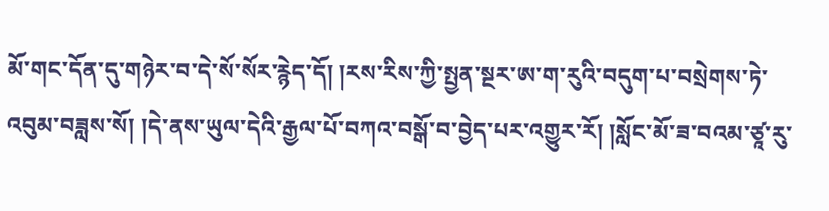མོ་གང་དོན་དུ་གཉེར་བ་དེ་སོ་སོར་རྙེད་དོ། །རས་རིས་ཀྱི་སྤྱན་སྔར་ཨ་ག་རུའི་བདུག་པ་བསྲེགས་ཏེ་འབུམ་བཟླས་སོ། །དེ་ནས་ཡུལ་དེའི་རྒྱལ་པོ་བཀའ་བསྒོ་བ་བྱེད་པར་འགྱུར་རོ། །སློང་མོ་ཟ་བའམ་ཙཱ་རུ་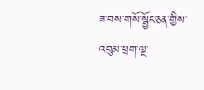ཟ་བས་གསོ་སྦྱོང་ཅན་གྱིས་འབུམ་ཕྲག་ལྔ་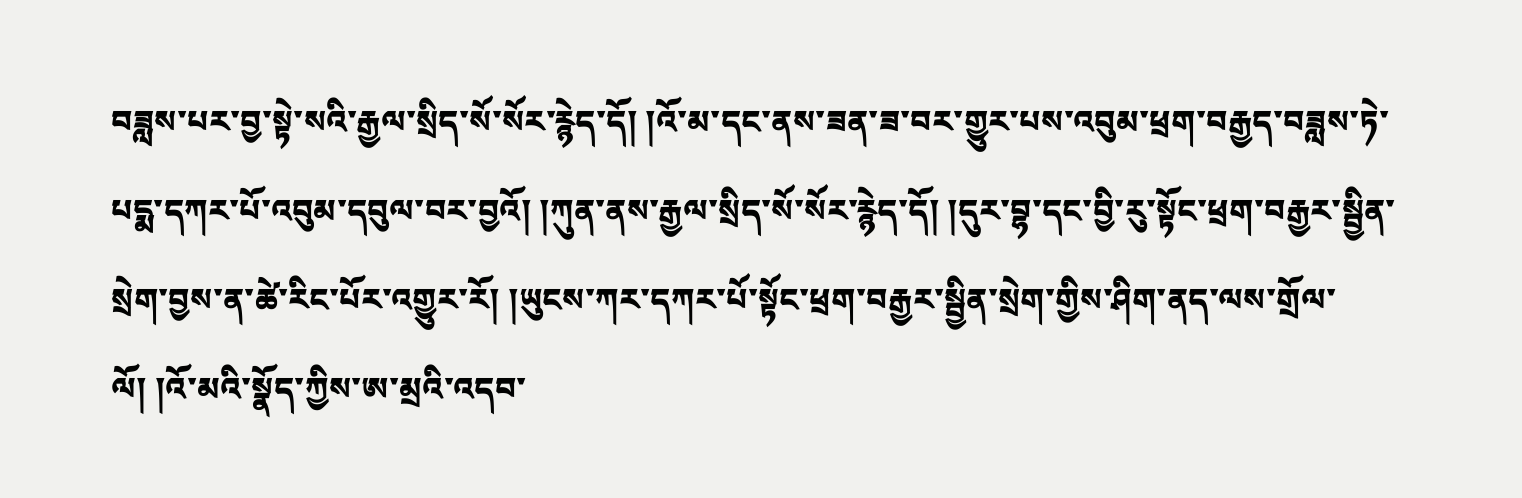བཟླས་པར་བྱ་སྟེ་སའི་རྒྱལ་སྲིད་སོ་སོར་རྙེད་དོ། །འོ་མ་དང་ནས་ཟན་ཟ་བར་གྱུར་པས་འབུམ་ཕྲག་བརྒྱད་བཟླས་ཏེ་པདྨ་དཀར་པོ་འབུམ་དབུལ་བར་བྱའོ། །ཀུན་ནས་རྒྱལ་སྲིད་སོ་སོར་རྙེད་དོ། །དུར་བྷ་དང་བྱི་རུ་སྟོང་ཕྲག་བརྒྱར་སྦྱིན་སྲེག་བྱས་ན་ཚེ་རིང་པོར་འགྱུར་རོ། །ཡུངས་ཀར་དཀར་པོ་སྟོང་ཕྲག་བརྒྱར་སྦྱིན་སྲེག་གྱིས་ཤིག་ནད་ལས་གྲོལ་ལོ། །འོ་མའི་སྣོད་ཀྱིས་ཨ་མྲའི་འདབ་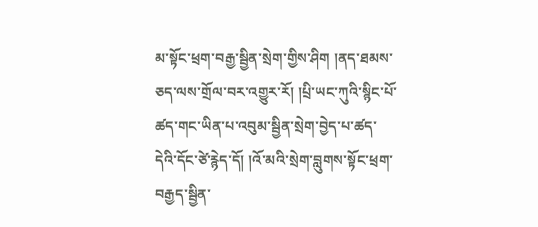མ་སྟོང་ཕྲག་བརྒྱ་སྦྱིན་སྲེག་གྱིས་ཤིག །ནད་ཐམས་ཅད་ལས་གྲོལ་བར་འགྱུར་རོ། །པྲི་ཡང་ཀུའི་སྙིང་པོ་ཚད་གང་ཡིན་པ་འབུམ་སྦྱིན་སྲེག་བྱེད་པ་ཚད་དེའི་དོང་ཙེ་རྙེད་དོ། །འོ་མའི་སྲེག་བླུགས་སྟོང་ཕྲག་བརྒྱད་སྦྱིན་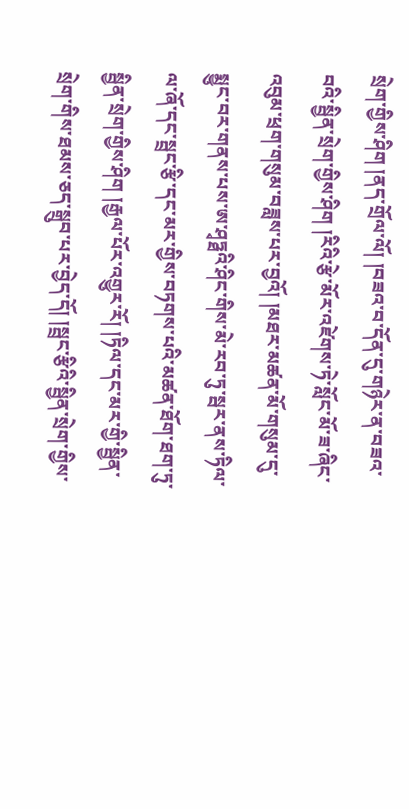སྲེག་གྱིས་ཤིག །ནད་གྲོལ་ལོ། །བཟའ་བ་དོན་དུ་གཉེར་ན་བཟའ་བའི་སྦྱིན་སྲེག་གྱིས་ཤིག །རིའི་རྩེ་མོར་འཛེགས་ཏེ་སློང་མོ་ཟ་ཞིང་འབུམ་ཕྲག་གསུམ་བཟླས་པར་བྱའོ། །མཐར་མཚན་མོ་གསུམ་དུ་སྨྱུང་བར་གནས་པས་ཨ་ཤྭཏྠའི་ཤིང་གིས་མེ་རབ་ཏུ་སྦར་ནས་ཏིལ་ལ་ཞོ་དང་སྦྲང་རྩི་དང་མར་གྱིས་བཏགས་པའི་མཚན་ཐོག་ཐག་ཏུ་སྦྱིན་སྲེག་གྱིས་ཤིག །རྒྱལ་པོར་འགྱུར་རོ། །ཏིལ་དང་མར་གྱི་སྦྱིན་སྲེག་གིས་ཐམས་ཅད་སྒྲུབ་པར་བྱེད་དོ། །སྦྲང་རྩིའི་སྦྱིན་སྲེག་གྱིས་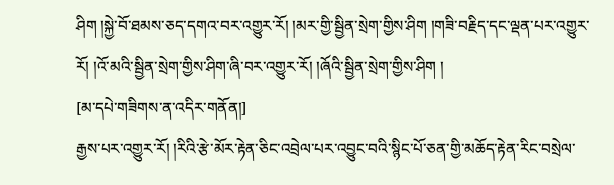ཤིག །སྐྱེ་བོ་ཐམས་ཅད་དགའ་བར་འགྱུར་རོ། །མར་གྱི་སྦྱིན་སྲེག་གྱིས་ཤིག །གཟི་བརྗིད་དང་ལྡན་པར་འགྱུར་རོ། །འོ་མའི་སྦྱིན་སྲེག་གྱིས་ཤིག་ཞི་བར་འགྱུར་རོ། །ཞོའི་སྦྱིན་སྲེག་གྱིས་ཤིག །
[མ་དཔེ་གཟིགས་ན་འདིར་གནོན།]
རྒྱས་པར་འགྱུར་རོ། །རིའི་རྩེ་མོར་རྟེན་ཅིང་འབྲེལ་པར་འབྱུང་བའི་སྙིང་པོ་ཅན་གྱི་མཆོད་རྟེན་རིང་བསྲེལ་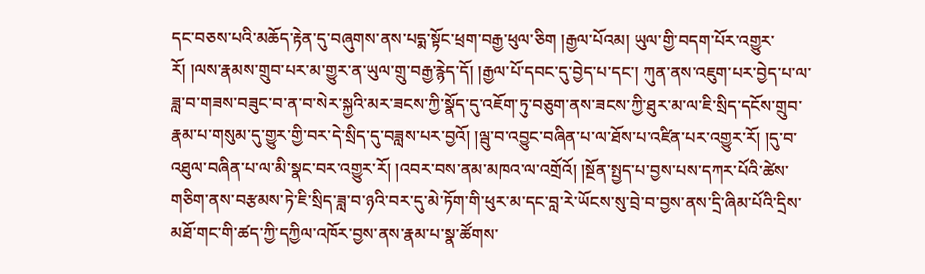དང་བཅས་པའི་མཆོད་རྟེན་དུ་བཞུགས་ནས་པདྨ་སྟོང་ཕྲག་བརྒྱ་ཕུལ་ཅིག །རྒྱལ་པོའམ། ཡུལ་གྱི་བདག་པོར་འགྱུར་རོ། །ལས་རྣམས་གྲུབ་པར་མ་གྱུར་ན་ཡུལ་གྲུ་བརྒྱ་རྙེད་དོ། །རྒྱལ་པོ་དབང་དུ་བྱེད་པ་དང་། ཀུན་ནས་འཇུག་པར་བྱེད་པ་ལ་ཟླ་བ་གཟས་བཟུང་བ་ན་བ་སེར་སྐྱའི་མར་ཟངས་ཀྱི་སྣོད་དུ་འཇོག་ཏུ་བཅུག་ནས་ཟངས་ཀྱི་ཐུར་མ་ལ་ཇི་སྲིད་དངོས་གྲུབ་རྣམ་པ་གསུམ་དུ་གྱུར་གྱི་བར་དེ་སྲིད་དུ་བཟླས་པར་བྱའོ། །ལྦུ་བ་འབྱུང་བཞིན་པ་ལ་ཐོས་པ་འཛིན་པར་འགྱུར་རོ། །དུ་བ་འཐུལ་བཞིན་པ་ལ་མི་སྣང་བར་འགྱུར་རོ། །འབར་བས་ནམ་མཁའ་ལ་འགྲོའོ། །སྔོན་སྤྱད་པ་བྱས་པས་དཀར་པོའི་ཚེས་གཅིག་ནས་བརྩམས་ཏེ་ཇི་སྲིད་ཟླ་བ་ཉའི་བར་དུ་མེ་ཏོག་གི་ཕུར་མ་དང་བླ་རེ་ཡོངས་སུ་བྲེ་བ་བྱས་ནས་དྲི་ཞིམ་པོའི་དྲིས་མཐོ་གང་གི་ཚད་ཀྱི་དཀྱིལ་འཁོར་བྱས་ནས་རྣམ་པ་སྣ་ཚོགས་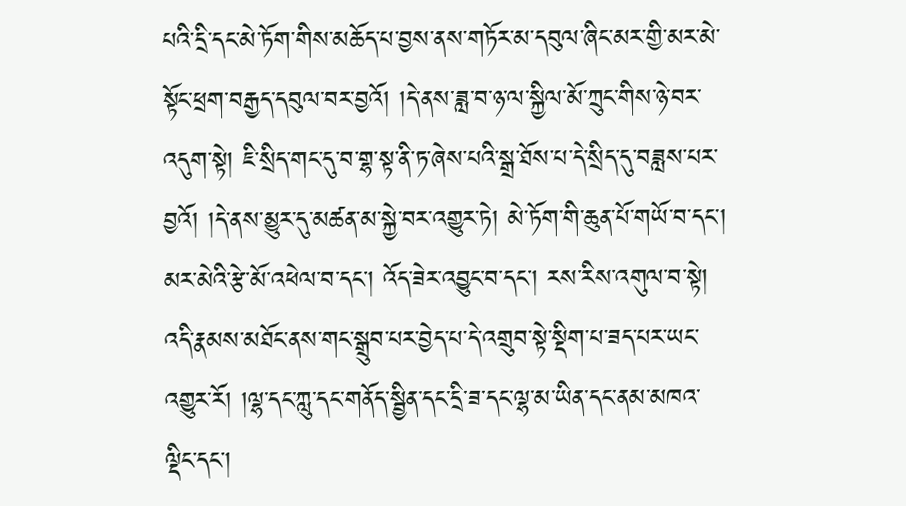པའི་དྲི་དང་མེ་ཏོག་གིས་མཆོད་པ་བྱས་ནས་གཏོར་མ་དབུལ་ཞིང་མར་གྱི་མར་མེ་སྟོང་ཕྲག་བརྒྱད་དབུལ་བར་བྱའོ། །དེ་ནས་ཟླ་བ་ཉ་ལ་སྐྱིལ་མོ་ཀྲུང་གིས་ཉེ་བར་འདུག་སྟེ། ཇི་སྲིད་གང་དུ་བ་གྷ་སྟ་ནི་ཏ་ཞེས་པའི་སྒྲ་ཐོས་པ་དེ་སྲིད་དུ་བཟླས་པར་བྱའོ། །དེ་ནས་མྱུར་དུ་མཚན་མ་སྐྱེ་བར་འགྱུར་ཏེ། མེ་ཏོག་གི་ཆུན་པོ་གཡོ་བ་དང་། མར་མེའི་རྩེ་མོ་འཕེལ་བ་དང་། འོད་ཟེར་འབྱུང་བ་དང་། རས་རིས་འགུལ་བ་སྟེ། འདི་རྣམས་མཐོང་ནས་གང་སྒྲུབ་པར་བྱེད་པ་དེ་འགྲུབ་སྟེ་སྡིག་པ་ཟད་པར་ཡང་འགྱུར་རོ། །ལྷ་དང་ཀླུ་དང་གནོད་སྦྱིན་དང་དྲི་ཟ་དང་ལྷ་མ་ཡིན་དང་ནམ་མཁའ་ལྡིང་དང་།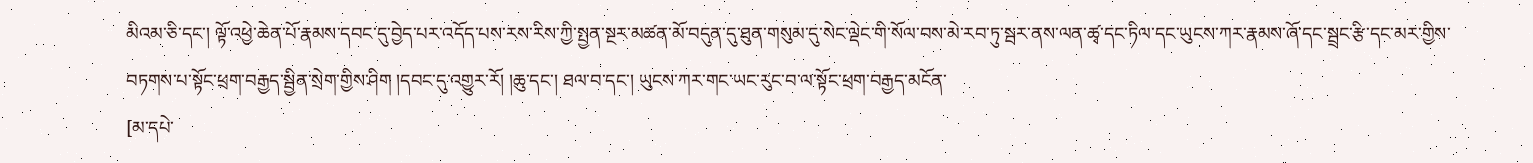མིའམ་ཅི་དང་། ལྟོ་འཕྱེ་ཆེན་པོ་རྣམས་དབང་དུ་བྱེད་པར་འདོད་པས་རས་རིས་ཀྱི་སྤྱན་སྔར་མཚན་མོ་བདུན་དུ་ཐུན་གསུམ་དུ་སེང་ལྡེང་གི་སོལ་བས་མེ་རབ་ཏུ་སྦར་ནས་ལན་ཚྭ་དང་ཏིལ་དང་ཡུངས་ཀར་རྣམས་ཞོ་དང་སྦྲང་རྩི་དང་མར་གྱིས་བཏགས་པ་སྟོང་ཕྲག་བརྒྱད་སྦྱིན་སྲེག་གྱིས་ཤིག །དབང་དུ་འགྱུར་རོ། །ཆུ་དང་། ཐལ་བ་དང་། ཡུངས་ཀར་གང་ཡང་རུང་བ་ལ་སྟོང་ཕྲག་བརྒྱད་མངོན་
[མ་དཔེ་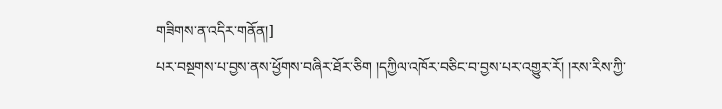གཟིགས་ན་འདིར་གནོན།]
པར་བསྔགས་པ་བྱས་ནས་ཕྱོགས་བཞིར་ཐོར་ཅིག །དཀྱིལ་འཁོར་བཅིང་བ་བྱས་པར་འགྱུར་རོ། །རས་རིས་ཀྱི་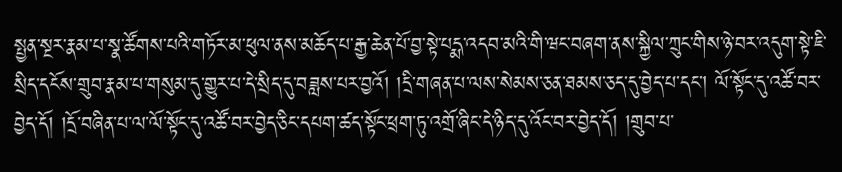སྤྱན་སྔར་རྣམ་པ་སྣ་ཚོགས་པའི་གཏོར་མ་ཕུལ་ནས་མཆོད་པ་རྒྱ་ཆེན་པོ་བྱ་སྟེ་པདྨ་འདབ་མའི་གི་ཝང་བཞག་ནས་སྐྱིལ་ཀྲུང་གིས་ཉེ་བར་འདུག་སྟེ་ཇི་སྲིད་དངོས་གྲུབ་རྣམ་པ་གསུམ་དུ་གྱུར་པ་དེ་སྲིད་དུ་བཟླས་པར་བྱའོ། །དྲི་གཞན་པ་ལས་སེམས་ཅན་ཐམས་ཅད་དུ་བྱེད་པ་དང་། ལོ་སྟོང་དུ་འཚོ་བར་བྱེད་དོ། །དྲོ་བཞིན་པ་ལ་ལོ་སྟོང་དུ་འཚོ་བར་བྱེད་ཅིང་དཔག་ཚད་སྟོང་ཕྲག་ཏུ་འགྲོ་ཞིང་དེ་ཉིད་དུ་འོང་བར་བྱེད་དོ། །གྲུབ་པ་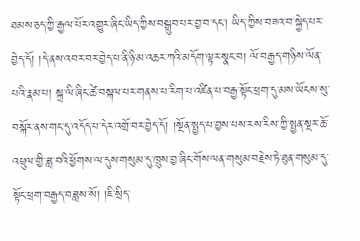ཐམས་ཅད་ཀྱི་རྒྱལ་པོར་འགྱུར་ཞིང་ཡིད་ཀྱིས་བསྒྲུབ་པར་བྱ་བ་དང་། ཡིད་ཀྱིས་བཟའ་བ་སྐྱེད་པར་བྱེད་དོ། །དེ་ནས་འབར་བར་བྱེད་པ་ནི་ཉི་མ་འཆར་ཀའི་མདོག་ལྟར་སྣང་བ། ལོ་བརྒྱད་གཉིས་ལོན་པའི་རྣམ་པ། སྐྲ་ལི་ཞིང་ཚེ་བསྐལ་པར་གནས་པ་རིག་པ་འཛིན་པ་བརྒྱ་སྟོང་ཕྲག་དུ་མས་ཡོངས་སུ་བསྐོར་ནས་གང་དུ་འདོད་པ་དེར་འགྲོ་བར་བྱེད་དོ། །སྔོན་སྤྱད་པ་བྱས་པས་རས་རིས་ཀྱི་སྤྱན་སྔར་ཆོ་འཕྲུལ་གྱི་ཟླ་བའི་ཕྱོགས་ལ་དུས་གསུམ་དུ་ཁྲུས་བྱ་ཞིང་གོས་ལན་གསུམ་བརྗེས་ཏེ་ཐུན་གསུམ་དུ་སྟོང་ཕྲག་བརྒྱད་བཟླས་སོ། །ཇི་སྲིད་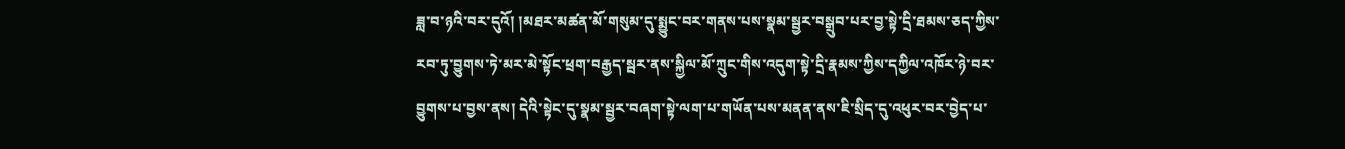ཟླ་བ་ཉའི་བར་དུའོ། །མཐར་མཚན་མོ་གསུམ་དུ་སྨྱུང་བར་གནས་པས་སྣམ་སྦྱར་བསྒྲུབ་པར་བྱ་སྟེ་དྲི་ཐམས་ཅད་ཀྱིས་རབ་ཏུ་བྱུགས་ཏེ་མར་མེ་སྟོང་ཕྲག་བརྒྱད་སྦར་ནས་སྐྱིལ་མོ་ཀྲུང་གིས་འདུག་སྟེ་དྲི་རྣམས་ཀྱིས་དཀྱིལ་འཁོར་ཉེ་བར་བྱུགས་པ་བྱས་ནས། དེའི་སྟེང་དུ་སྣམ་སྦྱར་བཞག་སྟེ་ལག་པ་གཡོན་པས་མནན་ནས་ཇི་སྲིད་དུ་འཕུར་བར་བྱེད་པ་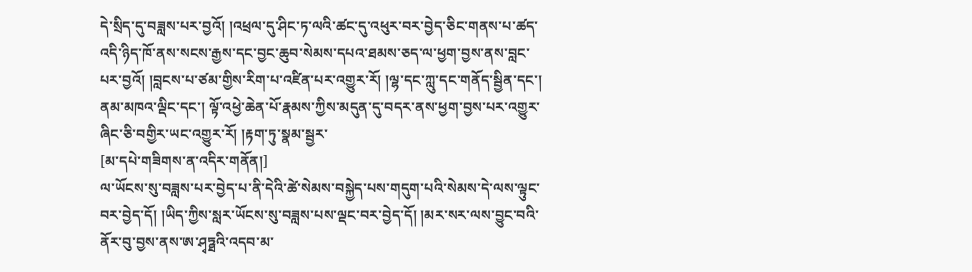དེ་སྲིད་དུ་བཟླས་པར་བྱའོ། །འཕྲལ་དུ་ཤིང་ཏ་ལའི་ཚང་དུ་འཕུར་བར་བྱེད་ཅིང་གནས་པ་ཚད་འདི་ཉིད་ཁོ་ནས་སངས་རྒྱས་དང་བྱང་ཆུབ་སེམས་དཔའ་ཐམས་ཅད་ལ་ཕྱག་བྱས་ནས་བླང་པར་བྱའོ། །བླངས་པ་ཙམ་གྱིས་རིག་པ་འཛིན་པར་འགྱུར་རོ། །ལྷ་དང་ཀླུ་དང་གནོད་སྦྱིན་དང་། ནམ་མཁའ་ལྡིང་དང་། ལྟོ་འཕྱེ་ཆེན་པོ་རྣམས་ཀྱིས་མདུན་དུ་བདར་ནས་ཕྱག་བྱས་པར་འགྱུར་ཞིང་ཅི་བགྱིར་ཡང་འགྱུར་རོ། །རྟག་ཏུ་སྣམ་སྦྱར་
[མ་དཔེ་གཟིགས་ན་འདིར་གནོན།]
ལ་ཡོངས་སུ་བཟླས་པར་བྱེད་པ་ནི་དེའི་ཚེ་སེམས་བསྐྱེད་པས་གདུག་པའི་སེམས་དེ་ལས་ལྟུང་བར་བྱེད་དོ། །ཡིད་ཀྱིས་སླར་ཡོངས་སུ་བཟླས་པས་ལྡང་བར་བྱེད་དོ། །མར་སར་ལས་བྱུང་བའི་ནོར་བུ་བྱས་ནས་ཨ་ཤྭཏྠའི་འདབ་མ་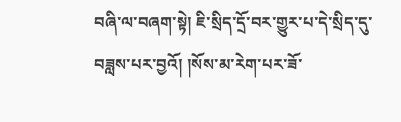བཞི་ལ་བཞག་སྟེ། ཇི་སྲིད་དྲོ་བར་གྱུར་པ་དེ་སྲིད་དུ་བཟླས་པར་བྱའོ། །སོས་མ་རེག་པར་ཟོ་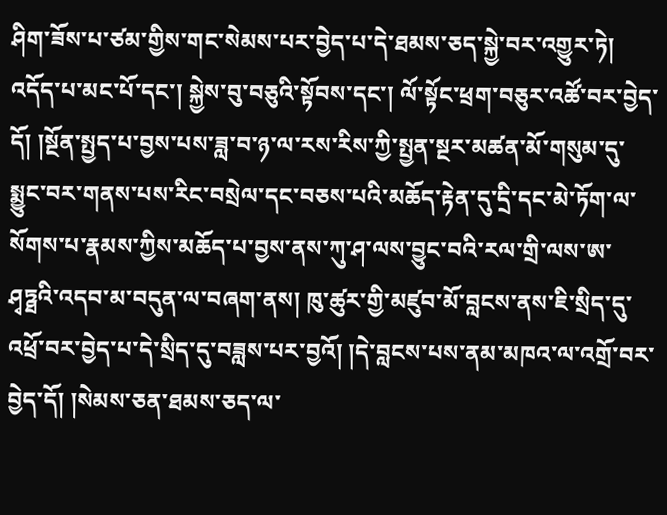ཤིག་ཟོས་པ་ཙམ་གྱིས་གང་སེམས་པར་བྱེད་པ་དེ་ཐམས་ཅད་སྐྱེ་བར་འགྱུར་ཏེ། འདོད་པ་མང་པོ་དང་། སྐྱེས་བུ་བཅུའི་སྟོབས་དང་། ལོ་སྟོང་ཕྲག་བཅུར་འཚོ་བར་བྱེད་དོ། །སྔོན་སྤྱད་པ་བྱས་པས་ཟླ་བ་ཉ་ལ་རས་རིས་ཀྱི་སྤྱན་སྔར་མཚན་མོ་གསུམ་དུ་སྨྱུང་བར་གནས་པས་རིང་བསྲེལ་དང་བཅས་པའི་མཆོད་རྟེན་དུ་དྲི་དང་མེ་ཏོག་ལ་སོགས་པ་རྣམས་ཀྱིས་མཆོད་པ་བྱས་ནས་ཀུ་ཤ་ལས་བྱུང་བའི་རལ་གྲི་ལས་ཨ་ཤྭཏྠའི་འདབ་མ་བདུན་ལ་བཞག་ནས། ཁུ་ཚུར་གྱི་མཛུབ་མོ་བླངས་ནས་ཇི་སྲིད་དུ་འཕྲོ་བར་བྱེད་པ་དེ་སྲིད་དུ་བཟླས་པར་བྱའོ། །དེ་བླངས་པས་ནམ་མཁའ་ལ་འགྲོ་བར་བྱེད་དོ། །སེམས་ཅན་ཐམས་ཅད་ལ་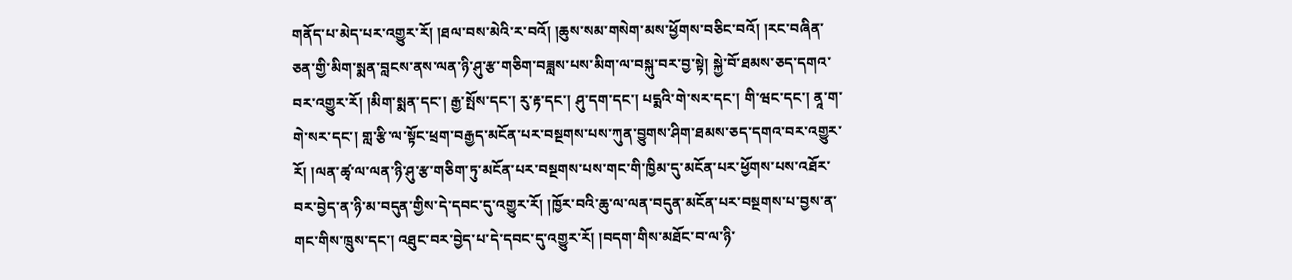གནོད་པ་མེད་པར་འགྱུར་རོ། །ཐལ་བས་མེའི་ར་བའོ། །ཆུས་སམ་གསེག་མས་ཕྱོགས་བཅིང་བའོ། །རང་བཞིན་ཅན་གྱི་མིག་སྨན་བླངས་ནས་ལན་ཉི་ཤུ་རྩ་གཅིག་བཟླས་པས་མིག་ལ་བསྐུ་བར་བྱ་སྟེ། སྐྱེ་བོ་ཐམས་ཅད་དགའ་བར་འགྱུར་རོ། །མིག་སྨན་དང་། རྒྱ་སྤོས་དང་། རུ་རྟ་དང་། ཤུ་དག་དང་། པདྨའི་གེ་སར་དང་། གི་ཝང་དང་། ནཱ་ག་གེ་སར་དང་། གླ་རྩི་ལ་སྟོང་ཕྲག་བརྒྱད་མངོན་པར་བསྔགས་པས་ཀུན་བྱུགས་ཤིག་ཐམས་ཅད་དགའ་བར་འགྱུར་རོ། །ལན་ཚྭ་ལ་ལན་ཉི་ཤུ་རྩ་གཅིག་ཏུ་མངོན་པར་བསྔགས་པས་གང་གི་ཁྱིམ་དུ་མངོན་པར་ཕྱོགས་པས་འཐོར་བར་བྱེད་ན་ཉི་མ་བདུན་གྱིས་དེ་དབང་དུ་འགྱུར་རོ། །ཁྱོར་བའི་ཆུ་ལ་ལན་བདུན་མངོན་པར་བསྔགས་པ་བྱས་ན་གང་གིས་ཁྲུས་དང་། འཐུང་བར་བྱེད་པ་དེ་དབང་དུ་འགྱུར་རོ། །བདག་གིས་མཐོང་བ་ལ་ཉི་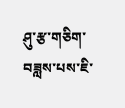ཤུ་རྩ་གཅིག་བཟླས་པས་ཇི་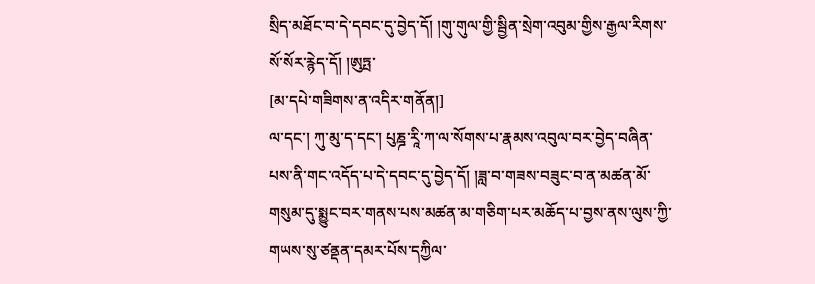སྲིད་མཐོང་བ་དེ་དབང་དུ་བྱེད་དོ། །གུ་གུལ་གྱི་སྦྱིན་སྲེག་འབུམ་གྱིས་རྒྱལ་རིགས་སོ་སོར་རྙེད་དོ། །ཨུཏྤ་
[མ་དཔེ་གཟིགས་ན་འདིར་གནོན།]
ལ་དང་། ཀུ་མུ་ད་དང་། པུཎྜ་རཱི་ཀ་ལ་སོགས་པ་རྣམས་འབུལ་བར་བྱེད་བཞིན་པས་ནི་གང་འདོད་པ་དེ་དབང་དུ་བྱེད་དོ། །ཟླ་བ་གཟས་བཟུང་བ་ན་མཚན་མོ་གསུམ་དུ་སྨྱུང་བར་གནས་པས་མཚན་མ་གཅིག་པར་མཆོད་པ་བྱས་ནས་ལུས་ཀྱི་གཡས་སུ་ཙནྡན་དམར་པོས་དཀྱིལ་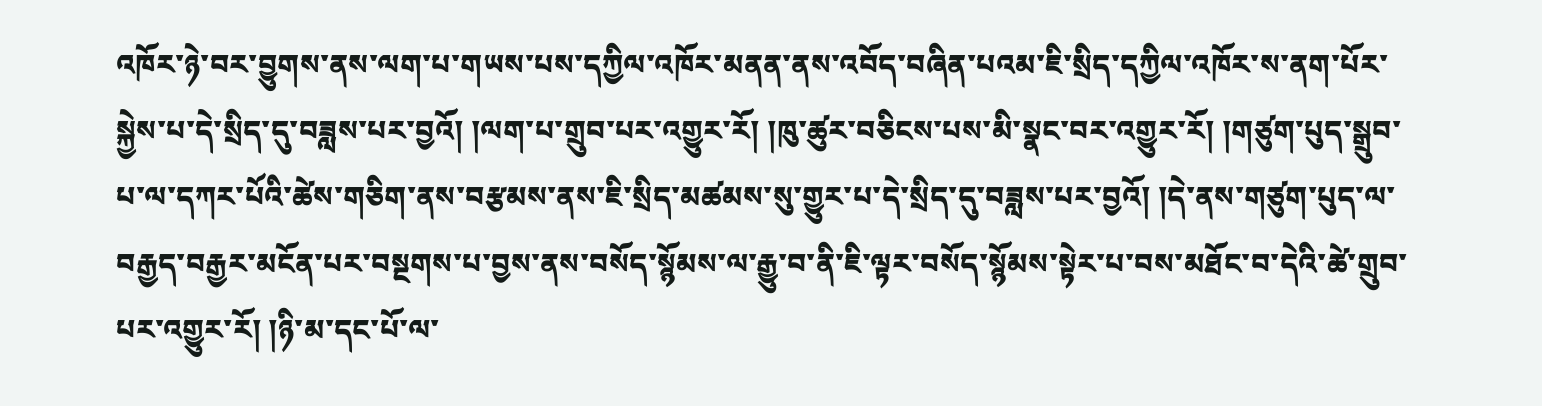འཁོར་ཉེ་བར་བྱུགས་ནས་ལག་པ་གཡས་པས་དཀྱིལ་འཁོར་མནན་ནས་འབོད་བཞིན་པའམ་ཇི་སྲིད་དཀྱིལ་འཁོར་ས་ནག་པོར་སྐྱེས་པ་དེ་སྲིད་དུ་བཟླས་པར་བྱའོ། །ལག་པ་གྲུབ་པར་འགྱུར་རོ། །ཁུ་ཚུར་བཅིངས་པས་མི་སྣང་བར་འགྱུར་རོ། །གཙུག་པུད་སྒྲུབ་པ་ལ་དཀར་པོའི་ཚེས་གཅིག་ནས་བརྩམས་ནས་ཇི་སྲིད་མཚམས་སུ་གྱུར་པ་དེ་སྲིད་དུ་བཟླས་པར་བྱའོ། །དེ་ནས་གཙུག་པུད་ལ་བརྒྱད་བརྒྱར་མངོན་པར་བསྔགས་པ་བྱས་ནས་བསོད་སྙོམས་ལ་རྒྱུ་བ་ནི་ཇི་ལྟར་བསོད་སྙོམས་སྟེར་པ་བས་མཐོང་བ་དེའི་ཚེ་གྲུབ་པར་འགྱུར་རོ། །ཉི་མ་དང་པོ་ལ་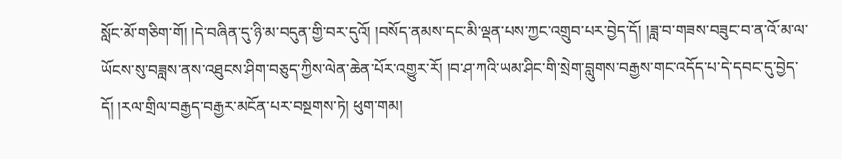སློང་མོ་གཅིག་གོ། །དེ་བཞིན་དུ་ཉི་མ་བདུན་གྱི་བར་དུའོ། །བསོད་ནམས་དང་མི་ལྡན་པས་ཀྱང་འགྲུབ་པར་བྱེད་དོ། །ཟླ་བ་གཟས་བཟུང་བ་ན་འོ་མ་ལ་ཡོངས་སུ་བཟླས་ནས་འཐུངས་ཤིག་བཅུད་ཀྱིས་ལེན་ཆེན་པོར་འགྱུར་རོ། །བ་ཤ་ཀའི་ཡམ་ཤིང་གི་སྲེག་བླུགས་བརྒྱས་གང་འདོད་པ་དེ་དབང་དུ་བྱེད་དོ། །རལ་གྲིལ་བརྒྱད་བརྒྱར་མངོན་པར་བསྔགས་ཏེ། ཕུག་གམ།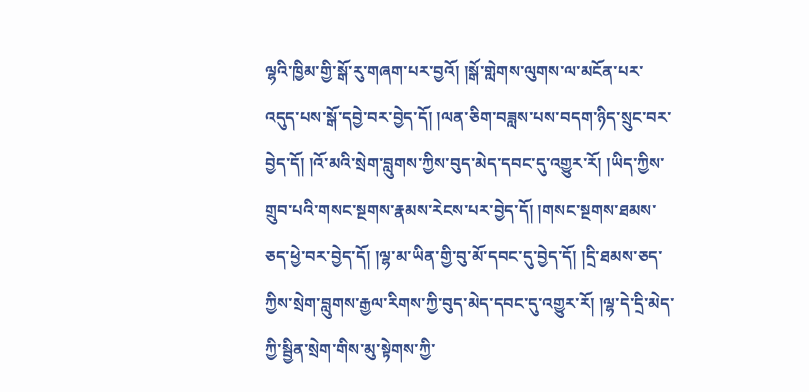ལྷའི་ཁྱིམ་གྱི་སྒོ་རུ་གཞག་པར་བྱའོ། །སྒོ་གླེགས་ལུགས་ལ་མངོན་པར་འདུད་པས་སྒོ་དབྱེ་བར་བྱེད་དོ། །ལན་ཅིག་བཟླས་པས་བདག་ཉིད་སྲུང་བར་བྱེད་དོ། །འོ་མའི་སྲེག་བླུགས་ཀྱིས་བུད་མེད་དབང་དུ་འགྱུར་རོ། །ཡིད་ཀྱིས་གྲུབ་པའི་གསང་སྔགས་རྣམས་རེངས་པར་བྱེད་དོ། །གསང་སྔགས་ཐམས་ཅད་ཕྱེ་བར་བྱེད་དོ། །ལྷ་མ་ཡིན་གྱི་བུ་མོ་དབང་དུ་བྱེད་དོ། །དྲི་ཐམས་ཅད་ཀྱིས་སྲེག་བླུགས་རྒྱལ་རིགས་ཀྱི་བུད་མེད་དབང་དུ་འགྱུར་རོ། །ལྷ་དེ་དྲི་མེད་ཀྱི་སྦྱིན་སྲེག་གིས་མུ་སྟེགས་ཀྱི་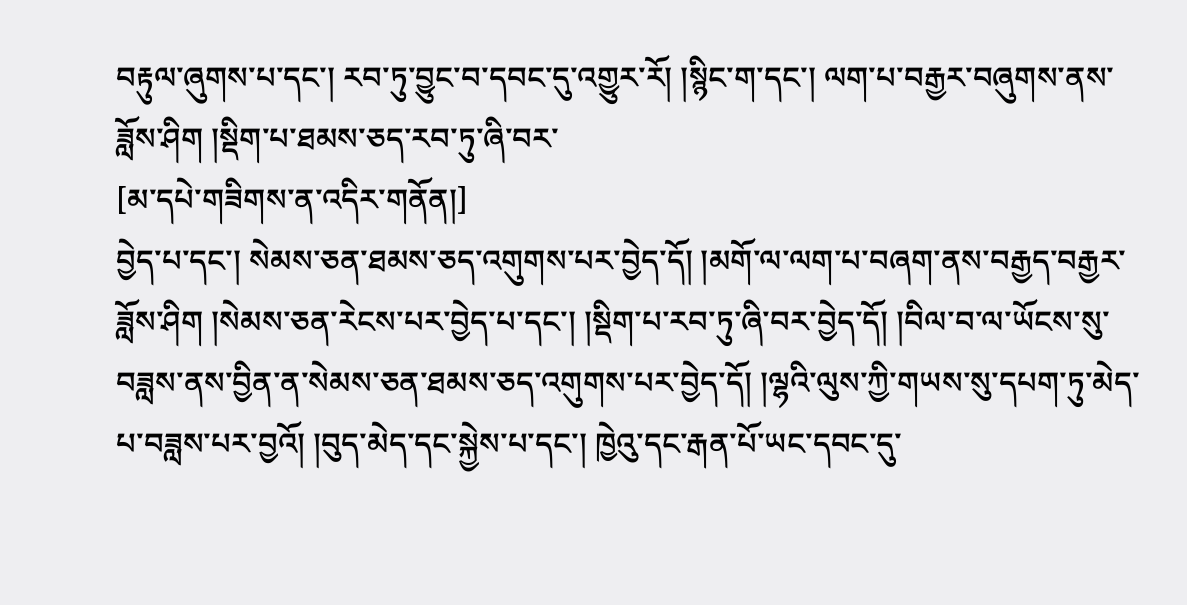བརྟུལ་ཞུགས་པ་དང་། རབ་ཏུ་བྱུང་བ་དབང་དུ་འགྱུར་རོ། །སྙིང་ག་དང་། ལག་པ་བརྒྱར་བཞུགས་ནས་ཟློས་ཤིག །སྡིག་པ་ཐམས་ཅད་རབ་ཏུ་ཞི་བར་
[མ་དཔེ་གཟིགས་ན་འདིར་གནོན།]
བྱེད་པ་དང་། སེམས་ཅན་ཐམས་ཅད་འགུགས་པར་བྱེད་དོ། །མགོ་ལ་ལག་པ་བཞག་ནས་བརྒྱད་བརྒྱར་ཟློས་ཤིག །སེམས་ཅན་རེངས་པར་བྱེད་པ་དང་། །སྡིག་པ་རབ་ཏུ་ཞི་བར་བྱེད་དོ། །བིལ་བ་ལ་ཡོངས་སུ་བཟླས་ནས་བྱིན་ན་སེམས་ཅན་ཐམས་ཅད་འགུགས་པར་བྱེད་དོ། །ལྷའི་ལུས་ཀྱི་གཡས་སུ་དཔག་ཏུ་མེད་པ་བཟླས་པར་བྱའོ། །བུད་མེད་དང་སྐྱེས་པ་དང་། ཁྱེའུ་དང་རྒན་པོ་ཡང་དབང་དུ་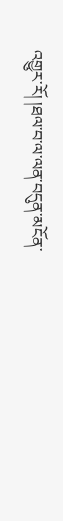འགྱུར་རོ། །ཐལ་བ་ལ་ལན་བདུན་མངོན་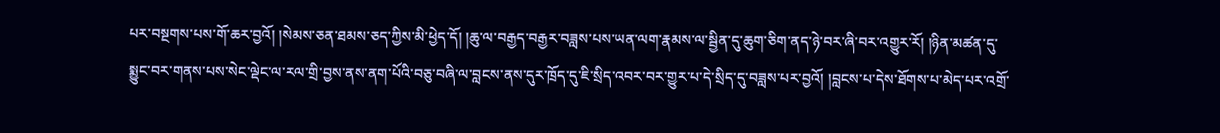པར་བསྔགས་པས་གོ་ཆར་བྱའོ། །སེམས་ཅན་ཐམས་ཅད་ཀྱིས་མི་ཕྱེད་དོ། །ཆུ་ལ་བརྒྱད་བརྒྱར་བཟླས་པས་ཡན་ལག་རྣམས་ལ་སྦྱིན་དུ་ཆུག་ཅིག་ནད་ཉེ་བར་ཞི་བར་འགྱུར་རོ། །ཉིན་མཚན་དུ་སྨྱུང་བར་གནས་པས་སེང་ལྡེང་ལ་རལ་གྲི་བྱས་ནས་ནག་པོའི་བཅུ་བཞི་ལ་བླངས་ནས་དུར་ཁྲོད་དུ་ཇི་སྲིད་འབར་བར་གྱུར་པ་དེ་སྲིད་དུ་བཟླས་པར་བྱའོ། །བླངས་པ་དེས་ཐོགས་པ་མེད་པར་འགྲོ་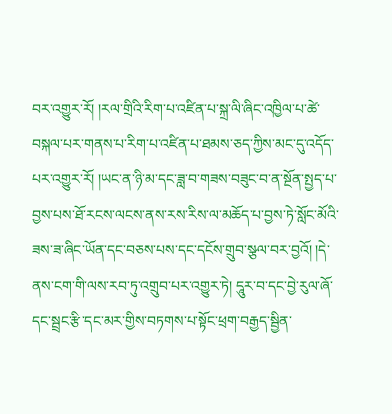བར་འགྱུར་རོ། །རལ་གྲིའི་རིག་པ་འཛིན་པ་སྐྲ་ལི་ཞིང་འཁྱིལ་པ་ཚེ་བསྐལ་པར་གནས་པ་རིག་པ་འཛིན་པ་ཐམས་ཅད་ཀྱིས་མང་དུ་འདོད་པར་འགྱུར་རོ། །ཡང་ན་ཉི་མ་དང་ཟླ་བ་གཟས་བཟུང་བ་ན་སྔོན་སྤྱད་པ་བྱས་པས་ཐོ་རངས་ལངས་ནས་རས་རིས་ལ་མཆོད་པ་བྱས་ཏེ་སློང་མོའི་ཟས་ཟ་ཞིང་ཡོན་དང་བཅས་པས་དང་དངོས་གྲུབ་སྩལ་བར་བྱའོ། །དེ་ནས་ངག་གི་ལས་རབ་ཏུ་འགྲུབ་པར་འགྱུར་ཏེ། དཱུར་བ་དང་བྱེ་རུལ་ཞོ་དང་སྦྲང་རྩི་དང་མར་གྱིས་བཏགས་པ་སྟོང་ཕྲག་བརྒྱད་སྦྱིན་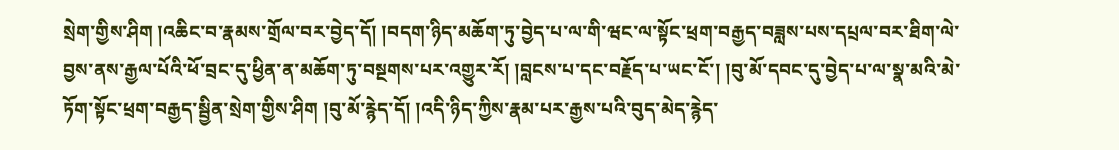སྲེག་གྱིས་ཤིག །འཆིང་བ་རྣམས་གྲོལ་བར་བྱེད་དོ། །བདག་ཉིད་མཆོག་ཏུ་བྱེད་པ་ལ་གི་ཝང་ལ་སྟོང་ཕྲག་བརྒྱད་བཟླས་པས་དཔྲལ་བར་ཐིག་ལེ་བྱས་ནས་རྒྱལ་པོའི་ཕོ་བྲང་དུ་ཕྱིན་ན་མཆོག་ཏུ་བསྔགས་པར་འགྱུར་རོ། །བླངས་པ་དང་བརྗོད་པ་ཡང་ངོ་། །བུ་མོ་དབང་དུ་བྱེད་པ་ལ་སྣ་མའི་མེ་ཏོག་སྟོང་ཕྲག་བརྒྱད་སྦྱིན་སྲེག་གྱིས་ཤིག །བུ་མོ་རྙེད་དོ། །འདི་ཉིད་ཀྱིས་རྣམ་པར་རྒྱས་པའི་བུད་མེད་རྙེད་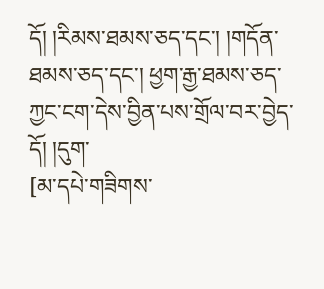དོ། །རིམས་ཐམས་ཅད་དང་། །གདོན་ཐམས་ཅད་དང་། ཕྱག་རྒྱ་ཐམས་ཅད་ཀྱང་ངག་དེས་བྱིན་པས་གྲོལ་བར་བྱེད་དོ། །དུག་
[མ་དཔེ་གཟིགས་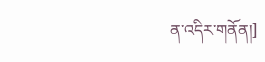ན་འདིར་གནོན།]